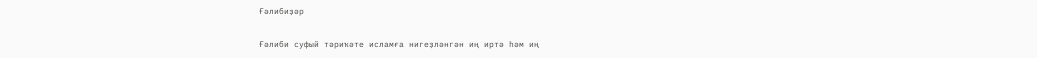Ғәлибиҙәр

Ғәлиби суфый тәриҡәте исламға нигеҙләнгән иң иртә һәм иң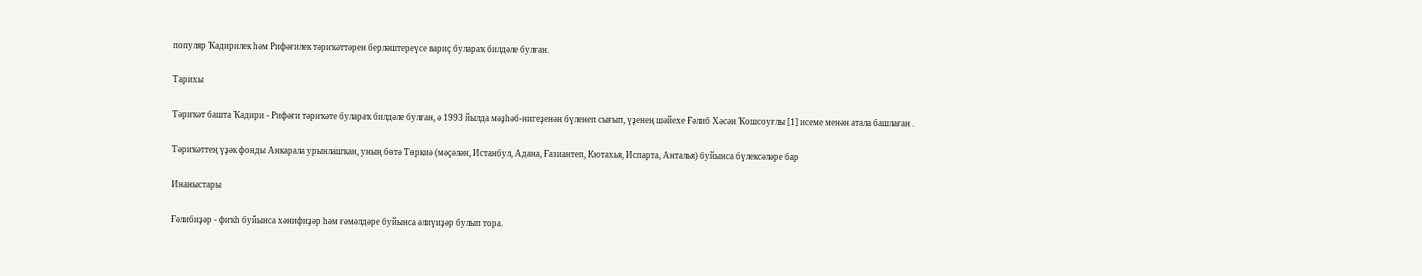популяр Ҡадирилек һәм Рифәғилек тәриҡәттәрен берләштереүсе вариҫ булараҡ билдәле булған.

Тарихы

Тәриҡәт башта Ҡадири - Рифәғи тәриҡәте булараҡ билдәле булған, ә 1993 йылда мәҙһәб-нигеҙенән бүленеп сығып, үҙенең шәйехе Ғәлиб Хәсән Ҡошсоуғлы [1] исеме менән атала башлаған .

Тәриҡәттең үҙәк фонды Анкарала урынлашҡан, уның бөтә Төркиә (мәҫәлән, Истанбул, Адана, Ғазиантеп, Кютахья, Испарта, Анталья) буйынса бүлексәләре бар

Инаныстары

Ғәлибиҙәр - фиҡһ буйынса хәнифиҙәр һәм ғәмәлдәре буйынса әлиүиҙәр булып тора.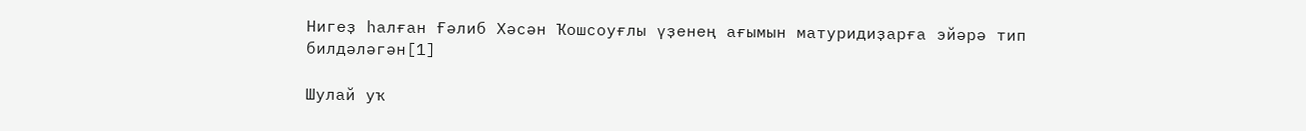Нигеҙ һалған Ғәлиб Хәсән Ҡошсоуғлы үҙенең ағымын матуридиҙарға эйәрә тип билдәләгән[1]

Шулай уҡ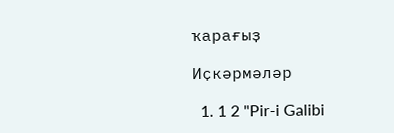ҡарағыҙ

Иҫкәрмәләр

  1. 1 2 "Pir-i Galibi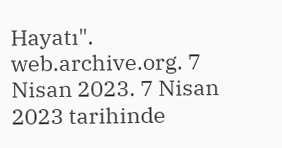Hayatı". web.archive.org. 7 Nisan 2023. 7 Nisan 2023 tarihinde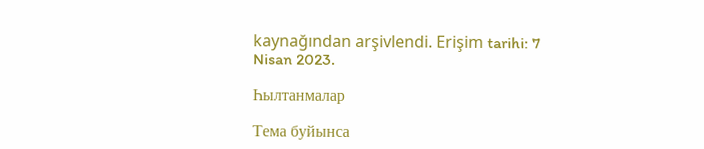kaynağından arşivlendi. Erişim tarihi: 7 Nisan 2023.

Һылтанмалар

Тема буйынса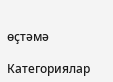өҫтәмә

Категориялар